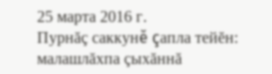25 марта 2016 г.
Пурнăç саккунĕ çапла тейĕн: малашлăхпа çыхăннă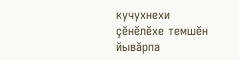кучухнехи çĕнĕлĕхе темшĕн йывăрпа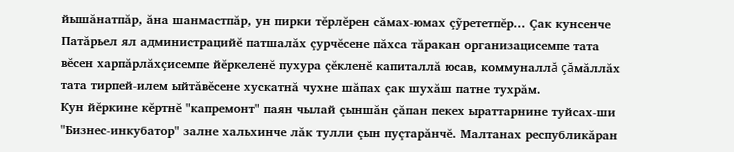йышăнатпăр, ăна шанмастпăр, ун пирки тĕрлĕрен сăмах-юмах çỹрететпĕр... Çак кунсенче Патăрьел ял администрацийĕ патшалăх çурчĕсене пăхса тăракан организацисемпе тата вĕсен харпăрлăхçисемпе йĕркеленĕ пухура çĕкленĕ капиталлă юсав, коммуналлă çăмăллăх тата тирпей-илем ыйтăвĕсене хускатнă чухне шăпах çак шухăш патне тухрăм.
Кун йĕркине кĕртнĕ "капремонт" паян чылай çыншăн çăпан пекех ыраттарнине туйсах-ши "Бизнес-инкубатор" залне хальхинче лăк тулли çын пуçтарăнчĕ. Малтанах республикăран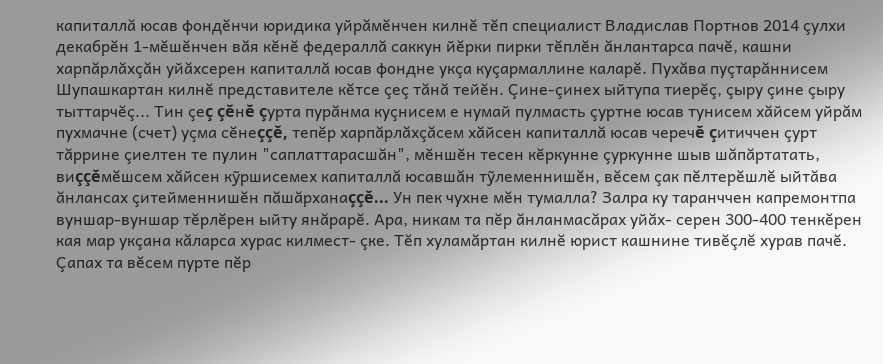капиталлă юсав фондĕнчи юридика уйрăмĕнчен килнĕ тĕп специалист Владислав Портнов 2014 çулхи декабрĕн 1-мĕшĕнчен вăя кĕнĕ федераллă саккун йĕрки пирки тĕплĕн ăнлантарса пачĕ, кашни харпăрлăхçăн уйăхсерен капиталлă юсав фондне укçа куçармаллине каларĕ. Пухăва пуçтарăннисем Шупашкартан килнĕ представителе кĕтсе çеç тăнă тейĕн. Çине-çинех ыйтупа тиерĕç, çыру çине çыру тыттарчĕç... Тин çеç çĕнĕ çурта пурăнма куçнисем е нумай пулмасть çуртне юсав тунисем хăйсем уйрăм пухмачне (счет) уçма сĕнеççĕ, тепĕр харпăрлăхçăсем хăйсен капиталлă юсав черечĕ çитиччен çурт тăррине çиелтен те пулин "саплаттарасшăн", мĕншĕн тесен кĕркунне çуркунне шыв шăпăртатать, виççĕмĕшсем хăйсен кỹршисемех капиталлă юсавшăн тỹлеменнишĕн, вĕсем çак пĕлтерĕшлĕ ыйтăва ăнлансах çитейменнишĕн пăшăрханаççĕ... Ун пек чухне мĕн тумалла? Залра ку таранччен капремонтпа вуншар-вуншар тĕрлĕрен ыйту янăрарĕ. Ара, никам та пĕр ăнланмасăрах уйăх- серен 300-400 тенкĕрен кая мар укçана кăларса хурас килмест- çке. Тĕп хуламăртан килнĕ юрист кашнине тивĕçлĕ хурав пачĕ. Çапах та вĕсем пурте пĕр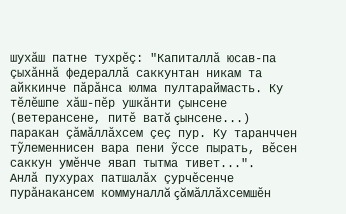шухăш патне тухрĕç: "Капиталлă юсав-па çыхăннă федераллă саккунтан никам та айккинче пăрăнса юлма пултараймасть. Ку тĕлĕшпе хăш-пĕр ушкăнти çынсене (ветерансене, питĕ ватă çынсене...) паракан çăмăллăхсем çеç пур. Ку таранччен тỹлеменнисен вара пени ỹссе пырать, вĕсен саккун умĕнче явап тытма тивет...".
Анлă пухурах патшалăх çурчĕсенче пурăнакансем коммуналлă çăмăллăхсемшĕн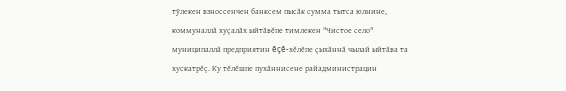тỹлекен взноссенчен банксем пысăк сумма тытса юлнине, коммуналлă хуçалăх ыйтăвĕпе тимлекен "Чистое село" муниципаллă предприятин ĕçĕ-хĕлĕпе çыхăннă чылай ыйтăва та хускатрĕç. Ку тĕлĕшпе пухăннисене райадминистрацин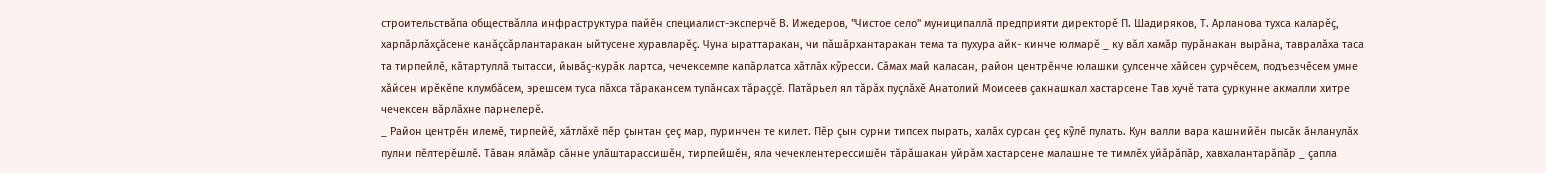строительствăпа обществăлла инфраструктура пайĕн специалист-эксперчĕ В. Ижедеров, "Чистое село" муниципаллă предприяти директорĕ П. Шадиряков, Т. Арланова тухса каларĕç, харпăрлăхçăсене канăçсăрлантаракан ыйтусене хуравларĕç. Чуна ыраттаракан, чи пăшăрхантаракан тема та пухура айк- кинче юлмарĕ _ ку вăл хамăр пурăнакан вырăна, тавралăха таса та тирпейлĕ, кăтартуллă тытасси, йывăç-курăк лартса, чечексемпе капăрлатса хăтлăх кỹресси. Сăмах май каласан, район центрĕнче юлашки çулсенче хăйсен çурчĕсем, подъезчĕсем умне хăйсен ирĕкĕпе клумбăсем, эрешсем туса пăхса тăракансем тупăнсах тăраççĕ. Патăрьел ял тăрăх пуçлăхĕ Анатолий Моисеев çакнашкал хастарсене Тав хучĕ тата çуркунне акмалли хитре чечексен вăрлăхне парнелерĕ.
_ Район центрĕн илемĕ, тирпейĕ, хăтлăхĕ пĕр çынтан çеç мар, пуринчен те килет. Пĕр çын сурни типсех пырать, халăх сурсан çеç кỹлĕ пулать. Кун валли вара кашнийĕн пысăк ăнланулăх пулни пĕлтерĕшлĕ. Тăван ялăмăр сăнне улăштарассишĕн, тирпейшĕн, яла чечеклентерессишĕн тăрăшакан уйрăм хастарсене малашне те тимлĕх уйăрăпăр, хавхалантарăпăр _ çапла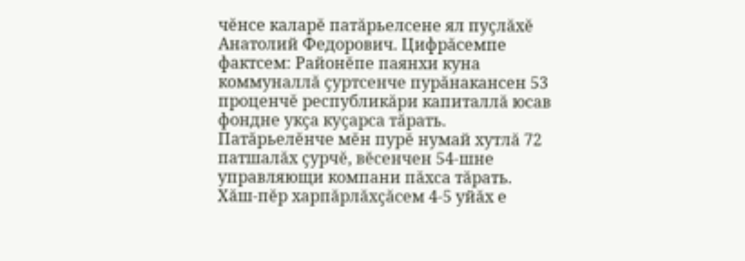чĕнсе каларĕ патăрьелсене ял пуçлăхĕ Анатолий Федорович. Цифрăсемпе фактсем: Районĕпе паянхи куна коммуналлă çуртсенче пурăнакансен 53 проценчĕ республикăри капиталлă юсав фондне укçа куçарса тăрать. Патăрьелĕнче мĕн пурĕ нумай хутлă 72 патшалăх çурчĕ, вĕсенчен 54-шне управляющи компани пăхса тăрать. Хăш-пĕр харпăрлăхçăсем 4-5 уйăх е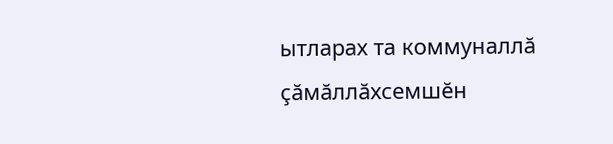ытларах та коммуналлă çăмăллăхсемшĕн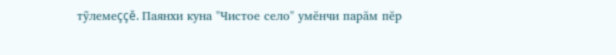тỹлемеççĕ. Паянхи куна "Чистое село" умĕнчи парăм пĕр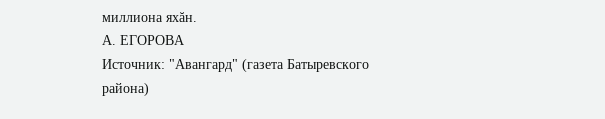миллиона яхăн.
А. ЕГОРОВА
Источник: "Авангард" (газета Батыревского района)